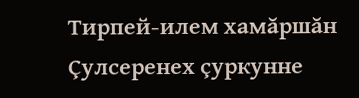Тирпей-илем хамăршăн
Çулсеренех çуркунне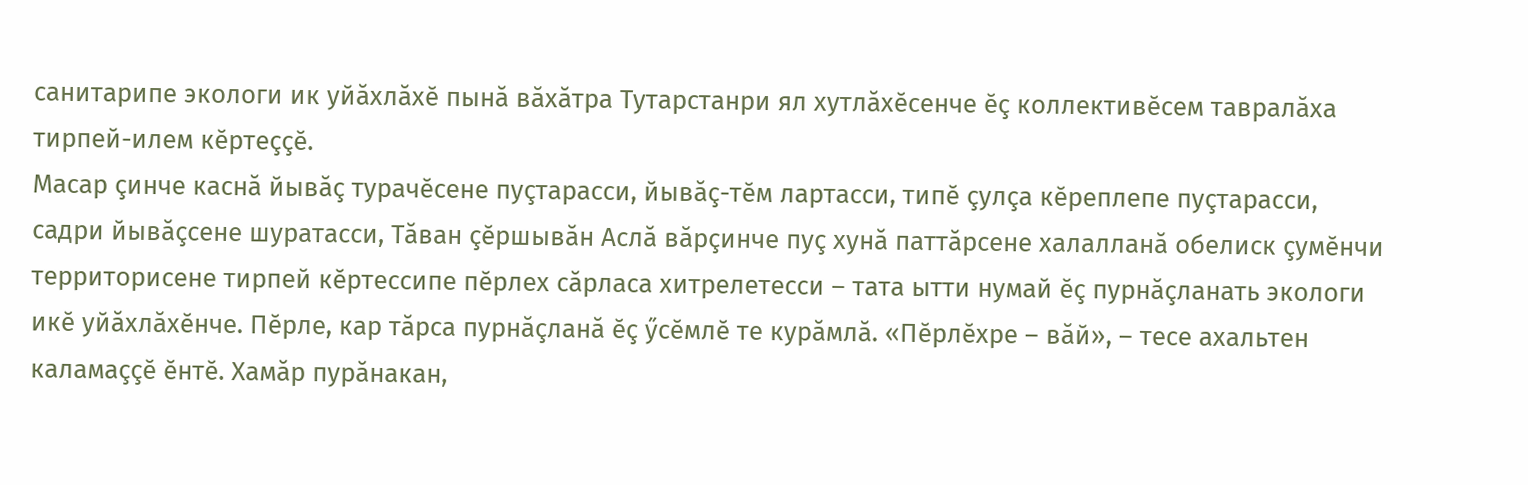санитарипе экологи ик уйăхлăхӗ пынă вăхăтра Тутарстанри ял хутлăхӗсенче ӗç коллективӗсем тавралăха тирпей-илем кӗртеççӗ.
Масар çинче каснă йывăç турачӗсене пуçтарасси, йывăç-тӗм лартасси, типӗ çулçа кӗреплепе пуçтарасси, садри йывăçсене шуратасси, Тăван çӗршывăн Аслă вăрçинче пуç хунă паттăрсене халалланă обелиск çумӗнчи территорисене тирпей кӗртессипе пӗрлех сăрласа хитрелетесси – тата ытти нумай ӗç пурнăçланать экологи икӗ уйăхлăхӗнче. Пӗрле, кар тăрса пурнăçланă ӗç ӳсӗмлӗ те курăмлă. «Пӗрлӗхре – вăй», – тесе ахальтен каламаççӗ ӗнтӗ. Хамăр пурăнакан,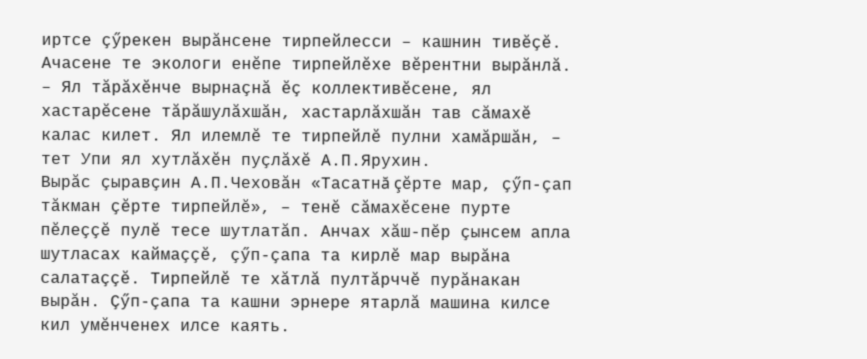иртсе çӳрекен вырăнсене тирпейлесси – кашнин тивӗçӗ. Ачасене те экологи енӗпе тирпейлӗхе вӗрентни вырăнлă.
– Ял тăрăхӗнче вырнаçнă ӗç коллективӗсене, ял хастарӗсене тăрăшулăхшăн, хастарлăхшăн тав сăмахӗ калас килет. Ял илемлӗ те тирпейлӗ пулни хамăршăн, – тет Упи ял хутлăхӗн пуçлăхӗ А.П.Ярухин.
Вырăс çыравçин А.П.Чеховăн «Тасатнă çӗрте мар, çӳп-çап тăкман çӗрте тирпейлӗ», – тенӗ сăмахӗсене пурте пӗлеççӗ пулӗ тесе шутлатăп. Анчах хăш-пӗр çынсем апла шутласах каймаççӗ, çӳп-çапа та кирлӗ мар вырăна салатаççӗ. Тирпейлӗ те хăтлă пултăрччӗ пурăнакан вырăн. Çӳп-çапа та кашни эрнере ятарлă машина килсе кил умӗнченех илсе каять.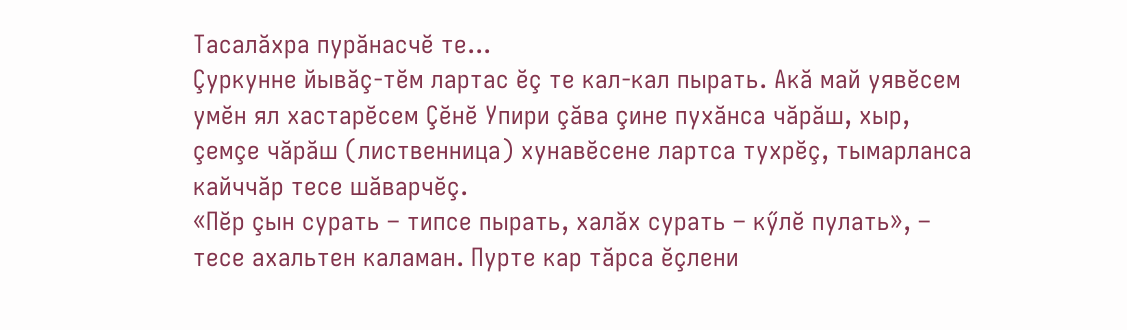Тасалăхра пурăнасчӗ те...
Çуркунне йывăç-тӗм лартас ӗç те кал-кал пырать. Акă май уявӗсем умӗн ял хастарӗсем Çӗнӗ Упири çăва çине пухăнса чăрăш, хыр, çемçе чăрăш (лиственница) хунавӗсене лартса тухрӗç, тымарланса кайччăр тесе шăварчӗç.
«Пӗр çын сурать – типсе пырать, халăх сурать – кӳлӗ пулать», – тесе ахальтен каламан. Пурте кар тăрса ӗçлени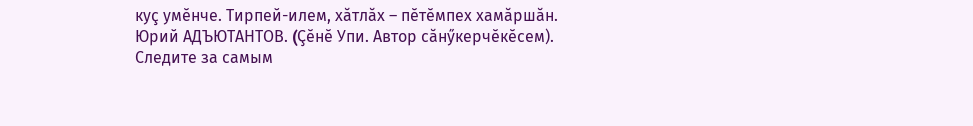куç умӗнче. Тирпей-илем, хăтлăх – пӗтӗмпех хамăршăн.
Юрий АДЪЮТАНТОВ. (Çӗнӗ Упи. Автор сăнӳкерчӗкӗсем).
Следите за самым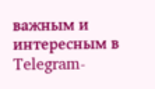важным и интересным в Telegram-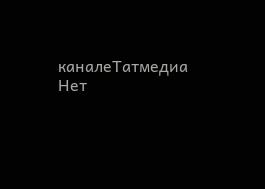каналеТатмедиа
Нет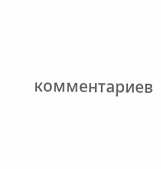комментариев